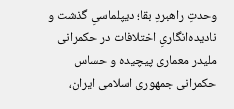وحدتِ راهبردِ بقا؛ دیپلماسیِ گذشت و نادیده‌انگاریِ اختلافات در حکمرانی ملیدر معماری پیچیده و حساس حکمرانی جمهوری اسلامی ایران،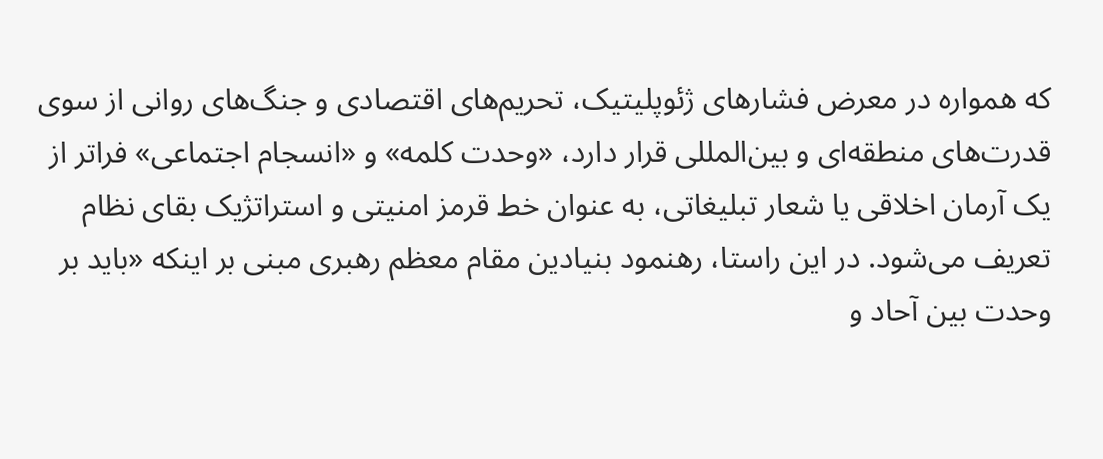که همواره در معرض فشارهای ژئوپلیتیک، تحریم‌های اقتصادی و جنگ‌های روانی از سوی قدرت‌های منطقه‌ای و بین‌المللی قرار دارد، «وحدت کلمه» و «انسجام اجتماعی» فراتر از یک آرمان اخلاقی یا شعار تبلیغاتی، به عنوان خط قرمز امنیتی و استراتژیک بقای نظام تعریف می‌شود. در این راستا، رهنمود بنیادین مقام معظم رهبری مبنی بر اینکه «باید بر وحدت بین آحاد و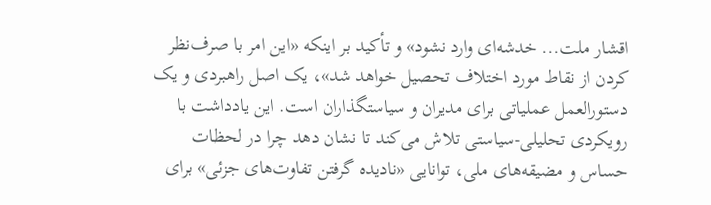اقشار ملت... خدشه‌ای وارد نشود» و تأکید بر اینکه «این امر با صرف‌نظر کردن از نقاط مورد اختلاف تحصیل خواهد شد»، یک اصل راهبردی و یک دستورالعمل عملیاتی برای مدیران و سیاستگذاران است. این یادداشت با رویکردی تحلیلی-سیاستی تلاش می‌کند تا نشان دهد چرا در لحظات حساس و مضیقه‌های ملی، توانایی «نادیده گرفتن تفاوت‌های جزئی» برای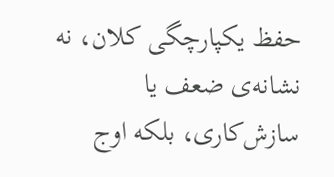حفظ یکپارچگی کلان، نه نشانه‌ی ضعف یا سازش‌کاری، بلکه اوج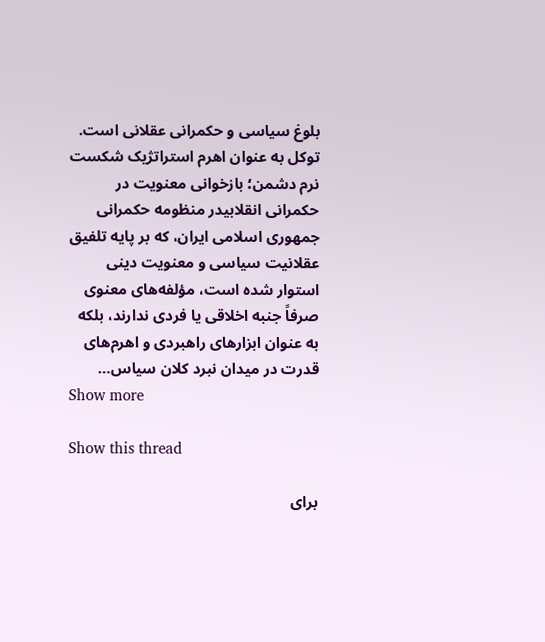بلوغ سیاسی و حکمرانی عقلانی است.
توکل به عنوان اهرم استراتژیک شکست نرم دشمن؛ بازخوانی معنویت در حکمرانی انقلابیدر منظومه حکمرانی جمهوری اسلامی ایران، که بر پایه تلفیق عقلانیت سیاسی و معنویت دینی استوار شده است، مؤلفه‌های معنوی صرفاً جنبه اخلاقی یا فردی ندارند، بلکه به عنوان ابزارهای راهبردی و اهرم‌های قدرت در میدان نبرد کلان سیاس…
Show more

Show this thread

برای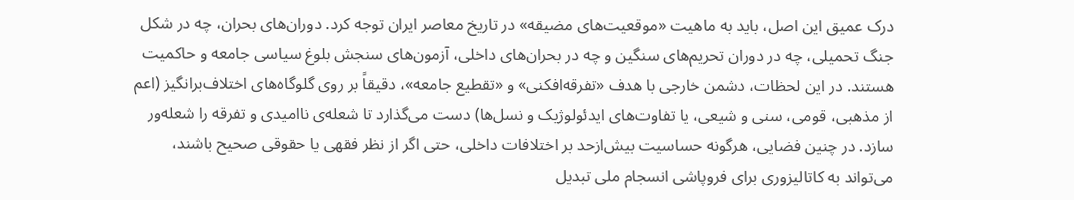درک عمیق این اصل، باید به ماهیت «موقعیت‌های مضیقه» در تاریخ معاصر ایران توجه کرد. دوران‌های بحران، چه در شکل جنگ تحمیلی، چه در دوران تحریم‌های سنگین و چه در بحران‌های داخلی، آزمون‌های سنجش بلوغ سیاسی جامعه و حاکمیت هستند. در این لحظات، دشمن خارجی با هدف «تفرقه‌افکنی» و «تقطیع جامعه»، دقیقاً بر روی گلوگاه‌های اختلاف‌برانگیز (اعم از مذهبی، قومی، سنی و شیعی، یا تفاوت‌های ایدئولوژیک و نسل‌ها) دست می‌گذارد تا شعله‌ی ناامیدی و تفرقه را شعله‌ور سازد. در چنین فضایی، هرگونه حساسیت بیش‌ازحد بر اختلافات داخلی، حتی اگر از نظر فقهی یا حقوقی صحیح باشند، می‌تواند به کاتالیزوری برای فروپاشی انسجام ملی تبدیل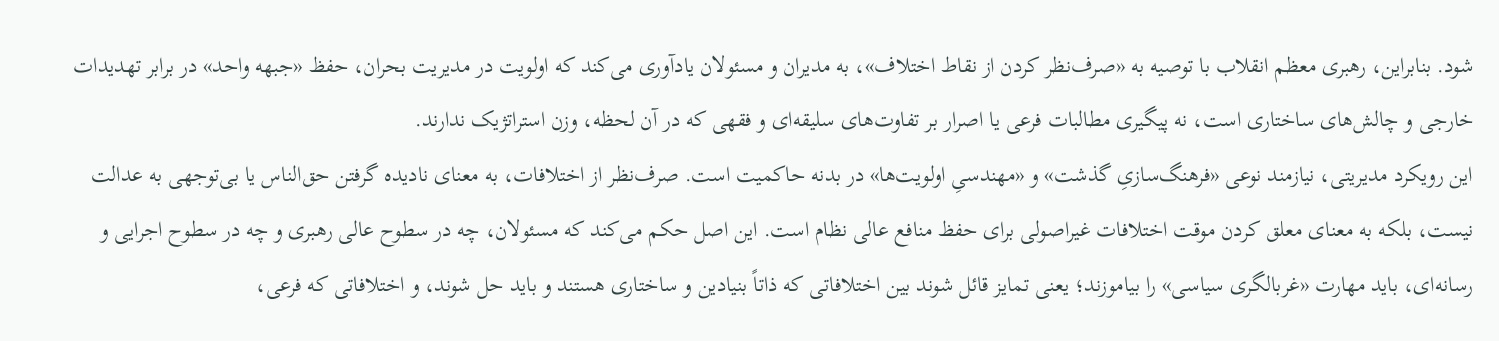شود. بنابراین، رهبری معظم انقلاب با توصیه به «صرف‌نظر کردن از نقاط اختلاف»، به مدیران و مسئولان یادآوری می‌کند که اولویت در مدیریت بحران، حفظ «جبهه واحد» در برابر تهدیدات خارجی و چالش‌های ساختاری است، نه پیگیری مطالبات فرعی یا اصرار بر تفاوت‌های سلیقه‌ای و فقهی که در آن لحظه، وزن استراتژیک ندارند.
این رویکرد مدیریتی، نیازمند نوعی «فرهنگ‌سازیِ گذشت» و «مهندسیِ اولویت‌ها» در بدنه حاکمیت است. صرف‌نظر از اختلافات، به معنای نادیده گرفتن حق‌الناس یا بی‌توجهی به عدالت نیست، بلکه به معنای معلق کردن موقت اختلافات غیراصولی برای حفظ منافع عالی نظام است. این اصل حکم می‌کند که مسئولان، چه در سطوح عالی رهبری و چه در سطوح اجرایی و رسانه‌ای، باید مهارت «غربالگری سیاسی» را بیاموزند؛ یعنی تمایز قائل شوند بین اختلافاتی که ذاتاً بنیادین و ساختاری هستند و باید حل شوند، و اختلافاتی که فرعی،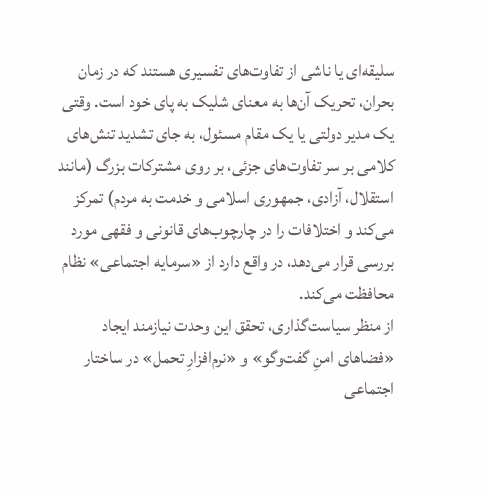سلیقه‌ای یا ناشی از تفاوت‌های تفسیری هستند که در زمان بحران، تحریک آن‌ها به معنای شلیک به پای خود است. وقتی یک مدیر دولتی یا یک مقام مسئول، به جای تشدید تنش‌های کلامی بر سر تفاوت‌های جزئی، بر روی مشترکات بزرگ (مانند استقلال، آزادی، جمهوری اسلامی و خدمت به مردم) تمرکز می‌کند و اختلافات را در چارچوب‌های قانونی و فقهی مورد بررسی قرار می‌دهد، در واقع دارد از «سرمایه اجتماعی» نظام محافظت می‌کند.
از منظر سیاست‌گذاری، تحقق این وحدت نیازمند ایجاد «فضاهای امنِ گفت‌وگو» و «نرم‌افزارِ تحمل» در ساختار اجتماعی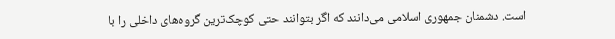است. دشمنان جمهوری اسلامی می‌دانند که اگر بتوانند حتی کوچک‌ترین گروه‌های داخلی را با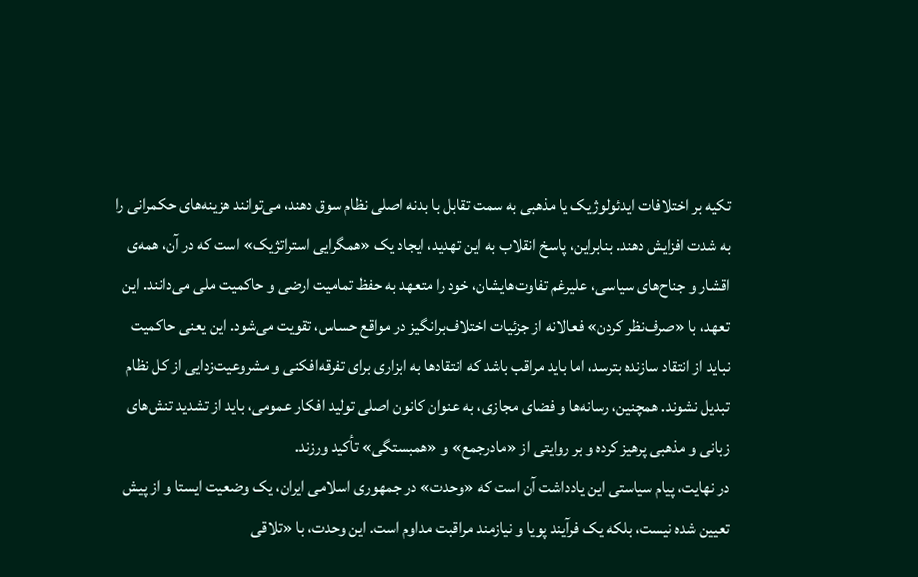تکیه بر اختلافات ایدئولوژیک یا مذهبی به سمت تقابل با بدنه اصلی نظام سوق دهند، می‌توانند هزینه‌های حکمرانی را به شدت افزایش دهند. بنابراین، پاسخ انقلاب به این تهدید، ایجاد یک «همگرایی استراتژیک» است که در آن، همه‌ی اقشار و جناح‌های سیاسی، علیرغم تفاوت‌هایشان، خود را متعهد به حفظ تمامیت ارضی و حاکمیت ملی می‌دانند. این تعهد، با «صرف‌نظر کردن» فعالانه از جزئیات اختلاف‌برانگیز در مواقع حساس، تقویت می‌شود. این یعنی حاکمیت نباید از انتقاد سازنده بترسد، اما باید مراقب باشد که انتقادها به ابزاری برای تفرقه‌افکنی و مشروعیت‌زدایی از کل نظام تبدیل نشوند. همچنین، رسانه‌ها و فضای مجازی، به عنوان کانون اصلی تولید افکار عمومی، باید از تشدید تنش‌های زبانی و مذهبی پرهیز کرده و بر روایتی از «مادرجمع» و «همبستگی» تأکید ورزند.
در نهایت، پیام سیاستی این یادداشت آن است که «وحدت» در جمهوری اسلامی ایران، یک وضعیت ایستا و از پیش تعیین شده نیست، بلکه یک فرآیند پویا و نیازمند مراقبت مداوم است. این وحدت، با «تلاقی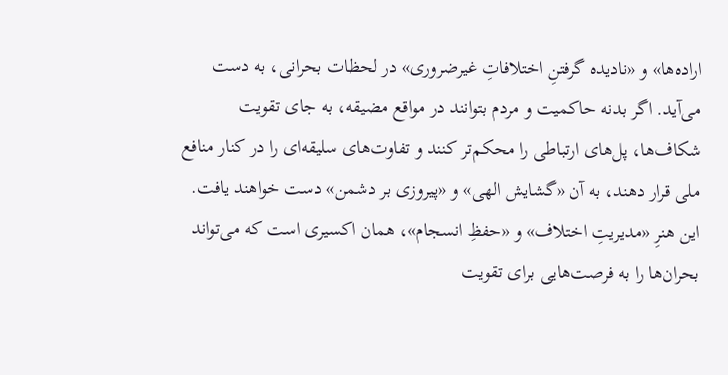اراده‌ها» و «نادیده گرفتنِ اختلافاتِ غیرضروری» در لحظات بحرانی، به دست می‌آید. اگر بدنه حاکمیت و مردم بتوانند در مواقع مضیقه، به جای تقویت شکاف‌ها، پل‌های ارتباطی را محکم‌تر کنند و تفاوت‌های سلیقه‌ای را در کنار منافع ملی قرار دهند، به آن «گشایش الهی» و «پیروزی بر دشمن» دست خواهند یافت. این هنرِ «مدیریتِ اختلاف» و «حفظِ انسجام»، همان اکسیری است که می‌تواند بحران‌ها را به فرصت‌هایی برای تقویت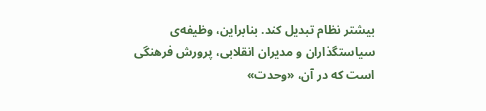بیشتر نظام تبدیل کند. بنابراین، وظیفه‌ی سیاستگذاران و مدیران انقلابی، پرورش فرهنگی است که در آن، «وحدت»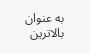به عنوان بالاترین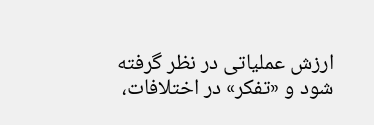ارزش عملیاتی در نظر گرفته شود و «تفکر» در اختلافات،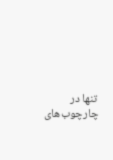تنها در چارچوب‌های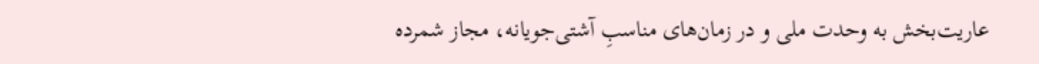عاریت‌بخش به وحدت ملی و در زمان‌های مناسبِ آشتی‌جویانه، مجاز شمرده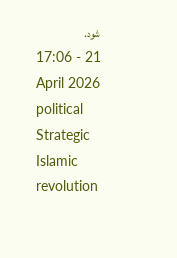شود.
17:06 - 21 April 2026
political
Strategic
Islamic revolution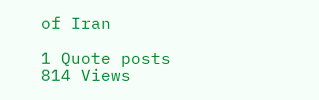of Iran

1 Quote posts
814 Views